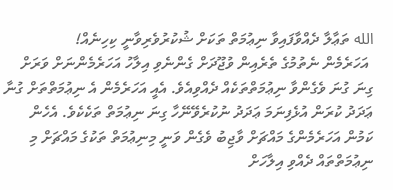الله ތަޢާލާ ދެއްވާފައިވާ ނިޢުމަތް ތަކަށް ޝުކުރުވެރިވާނީ ކިހިނެއް!
 އަހަރެމެން ނެތުމުގެ ތެރެއިން ވުޖޫދަށް ގެންނެވި އިލާހު އަހަރެމެންނަށް ވަރަށް ގިނަ ގުނަ ވެގެންވާ ނިޢުމަތްތަކެއް ދެއްވިއެވެ. އެއީ އަހަރެމެން އެ ނިޢުމަތްތަށް ގުނާ ޢަދަދު ކުރަން އުޅެފިނަމަ ޢަދަދު ނުކުރެވޭނޭހާ ގިނަ ނިޢުމަތް ތަކެކެވެ. އެހެން ކަމުން އަހަރެމެންގެ މައްޗަށް ވާޖިބު ވެގެން ވަނީ މިނިޢުމަތް ތަކުގެ މައްޗަށް މި ނިޢުމަތްތައް ދެއްވި އިލާހަށް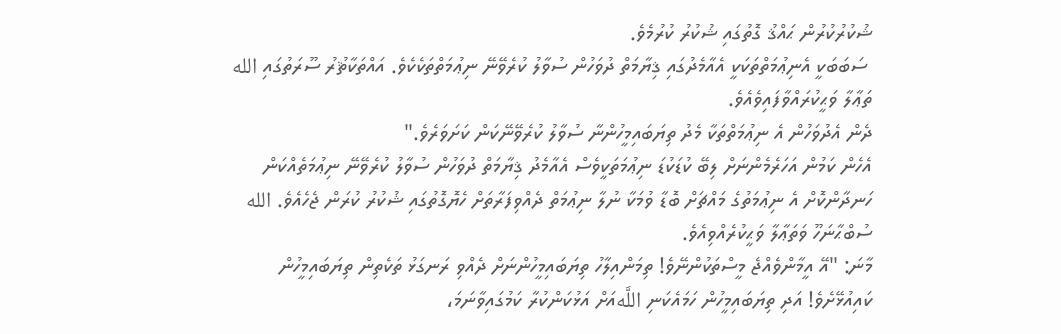ޝުކުރުކުރުން ޙައްޤު ގޮތުގައި ޝުކުރު ކުރުމެވެ.
 ސަބަބަކީ އެނިޢުމަތްތަކަކީ އެއާމެދުގައި ޤިޔާމަތް ދުވަހުން ސުވާލު ކުރެވޭނޭ ނިޢުމަތްތަކެކެވެ. އައްތަކާޘުރު ސޫރަތުގައި الله ތަޢާލާ ވަޙީކުރައްވާފައިވެއެވެ.
ދެން އެދުވަހުން އެ ނިޢުމަތްތަކާ މެދު ތިޔަބައިމީހުންނާ ސުވާލު ކުރެވޭނޭކަން ކަށަވަރެވެ."
އެހެން ކަމުން އަހަރެމެންނަށް ލިބޭ ކުޑަކުޑަ ނިޢުމަތަކީވެސް އެއާމެދު ޤިޔާމަތް ދުވަހުން ސުވާލު ކުރެވޭނޭ ނިޢުމަތެއްކަން ހަނދާންކޮށް އެ ނިޢުމަތުގެ މައްޗަށް ބޮޑާ ވުމަކާ ނުލާ ނިޢުމަތް ދެއްވިފަރާތަށް ހެޔޮގޮތުގައި ޝުކުރު ކުރަން ޖެހެއެވެ. الله ސުބްޙާނަހޫ ވަތަޢާލާ ވަޙީކުރެއްވިއެވެ.
މާނަ: "އޭ އީމާންވެއްޖެ މީސްތަކުންނޭވެ! ތިމަންއިލާހު ތިޔަބައިމީހުންނަށް ދެއްވި ރަނގަޅު ތަކެތިން ތިޔަބައިމީހުން ކައިއުޅޭށެވެ! އަދި ތިޔަބައިމީހުން ހަމައެކަނި اللَّهއަށް އަޅުކަންކުރާ ކަމުގައިވާނަމަ،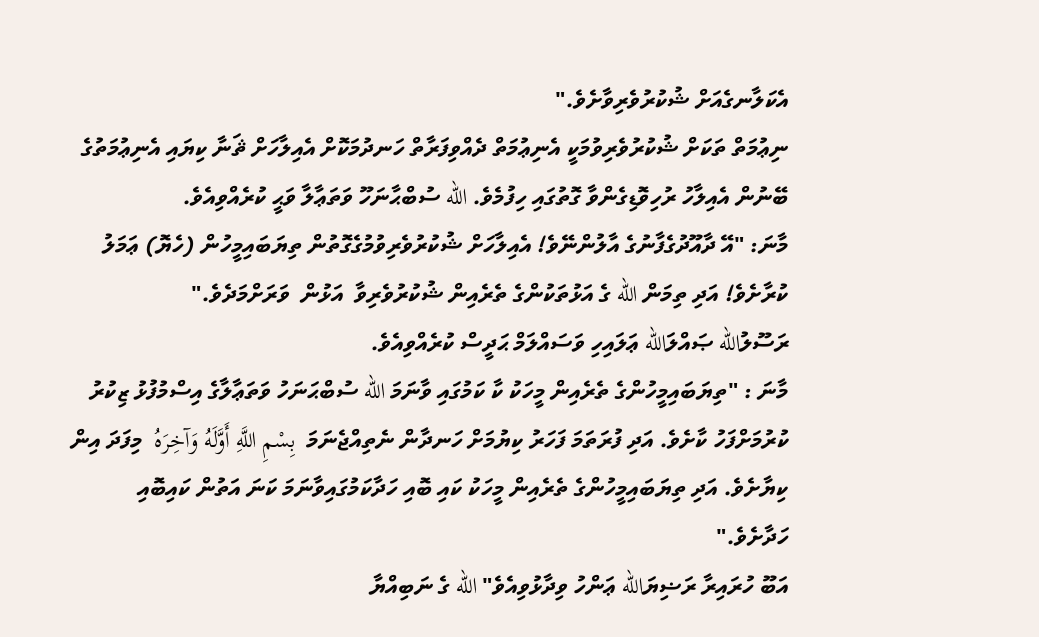އެކަލާނގެއަށް ޝުކުރުވެރިވާށެވެ."
ނިޢުމަތް ތަކަށް ޝުކުރުވެރިވުމަކީ އެނިޢުމަތް ދެއްވިފަރާތް ހަނދުމަކޮށް އެއިލާހަށް ޘަނާ ކިޔައި އެނިޢުމަތުގެ ބޭނުން އެއިލާހު ރުހިވޮޑިގެންވާ ގޮތުގައި ހިފުމެވެ. الله ސުބްޙާނަހޫ ވަތަޢާލާ ވަޙީ ކުރެއްވިއެވެ.
މާނަ: "އޭ ދާއޫދުގެފާނުގެ އާލުންނޭވެ! އެއިލާހަށް ޝުކުރުވެރިވުމުގެގޮތުން ތިޔަބައިމީހުން (ހެޔޮ) ޢަމަލު ކުރާށެވެ! އަދި ތިމަން الله ގެ އަޅުތަކުންގެ ތެރެއިން ޝުކުރުވެރިވާ  އަޅުން  ވަރަށްމަދެވެ."
ރަސޫލުالله ޞައްލަالله ޢަލައިހި ވަސައްލަމް ޙަދީސް ކުރެއްވިއެވެ.
މާނަ : "ތިޔަބައިމީހުންގެ ތެރެއިން މީހަކު ކާ ކަމުގައި ވާނަމަ الله ސުބްޙަނަހު ވަތަޢާލާގެ އިސްމުފުޅު ޒިކުރު ކުރުމަށްފަހު ކާށެވެ. އަދި ފުރަތަމަ ފަހަރު ކިޔުމަށް ހަނދާން ނެތިއްޖެނަމަ  بِسْمِ اللَّهِ أَوَّلَهُ وَآخِرَهُ  މިފަދަ އިން ކިޔާށެވެ. އަދި ތިޔަބައިމީހުންގެ ތެރެއިން މީހަކު ކައި ބޮއި ހަދާކަމުގައިވާނަމަ ކަނަ އަތުން ކައިބޮއި ހަދާށެވެ."
އަބޫ ހުރައިރާ ރަޟިޔަالله ޢަންހު ވިދާޅުވިއެވެ" الله ގެ ނަބިއްޔާ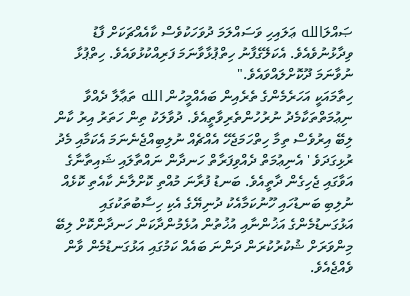ޞައްލަالله ޢަލައިހި ވަސައްލަމަ ދުވަހަކުވެސް ކާއެއްޗަކަށް ފާޑު ވިދާޅުނުވެއެވެ. އެކަލޭގެފާނު ހިތްޕުޅާވާނަމަ ފަރިއްކުޅުވައެވެ. ހިތްޕުޅާ ނުވާނަމަ ދޫކޮށްލައްވައެވެ."
ހިތާމައަކީ އަހަރެމެންގެ ތެރެއިން ބައެއްމީހުން الله ތަޢާލާ ދެއްވާ ނިޢުމަތްތަކާމެދު ނުރުހުންތެރިވާތީއެވެ. ދުވާލަކު ތިން ހަތަރު އިރު ކާން ލިބޭ އިރުވެސް ތިމާ ހިތްހަމަޖެހޭ އެއްޗެއް ނުލިބިއްޖެނެނަމަ އެކަމާއި މެދު ރުޅިގަދަވެ ' އެނިޢުމަތް ދެއްވިފަރާތް ހަނދާން ނައްތާލައި ޝައިތާނާގެ އަވާގައި ޖެހިގެން ދާތީއެވެ. ބަނޑު ފުރާނަ މުއްތި ކޮށްލާނެ ކާއެތި ކޮޅެއް ނުލިބި ބަނޑުހައި ހޫނުކަމާއެކު ދުނިޔޭގެ އެކި ހިސާބުތަކުގައި އަޅުގަނޑުމެންގެ އަޚުންނާއި އުޚުތުން އުޅެމުންދާކަން ހަނދާންކޮށް ލިބޭ މިންވަރަށް ޝުކުރުކުރަން ދަންނަ ބައެއް ކަމުގައި އަޅުގަނޑުމެން ވާން ވެއްޖެއެވެ.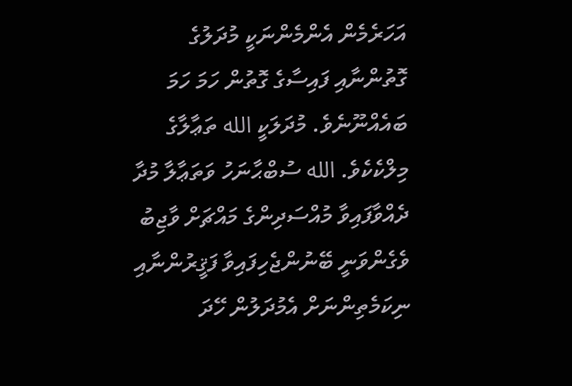އަހަރެމެން އެންމެންނަކީ މުދަލުގެ ގޮތުންނާއި ފައިސާގެ ގޮތުން ހަމަ ހަމަ ބައެއްނޫނެވެ. މުދަލަކީ الله ތަޢާލާގެ މިލްކެކެވެ. الله ސުބްޙާނަހު ވަތަޢާލާ މުދާ ދެއްވާފައިވާ މުއްސަދިންގެ މައްޗަށް ވާޖިބު ވެގެންވަނީ ބޭނުންޖެހިފައިވާ ފަޤީރުންނާއި ނިކަމެތިންނަށް އެމުދަލުން ހޭދަ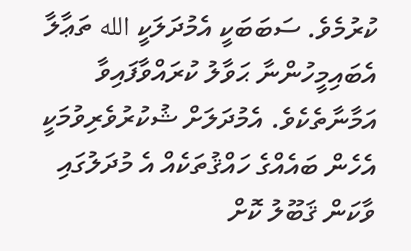ކުރުމެވެ. ސަބަބަކީ އެމުދަލަކީ الله ތަޢާލާ އެބައިމީހުންނާ ޙަވާލު ކުރައްވާފައިވާ އަމާނާތެކެވެ. އެމުދަލަށް ޝުކުރުވެރިވުމަކީ އެހެން ބައެއްގެ ހައްޤުތަކެއް އެ މުދަލުގައި ވާކަން ޤަބޫލު ކޮށް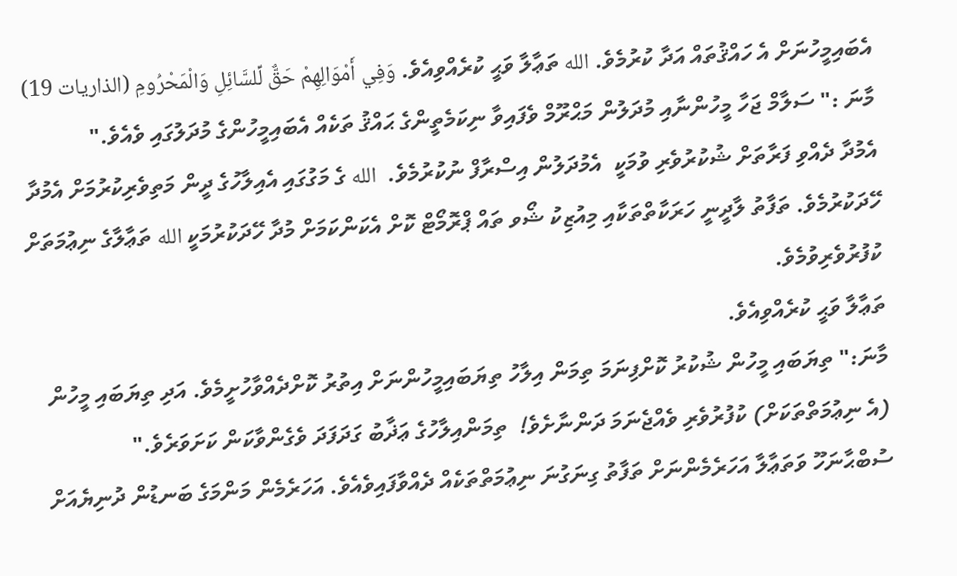އެބައިމީހުނަށް އެ ހައްޤުތައް އަދާ ކުރުމެވެ. الله ތަޢާލާ ވަޙީ ކުރެއްވިއެވެ. وَفِي أَمْوَالِهِمْ حَقٌّ لِّلسَّائِلِ وَالْمَحْرُومِ (الذاريات 19)
މާނަ :" ސަލާމް ޖަހާ މީހުންނާއި މުދަލުން މަޙްރޫމް ވެފައިވާ ނިކަމެތީންގެ ޙައްޤު ތަކެއް އެބައިމީހުންގެ މުދަލުގައި ވެއެވެ."
އެމުދާ ދެއްވި ފަރާތަށް ޝުކުރުވެރި ވުމަކީ  އެމުދަލުން އިސްރާފް ނުކުރުމެވެ.  الله ގެ މަގުގައި އެއިލާހުގެ ދީން މަތިވެރިކުރުމަށް އެމުދާ ހޭދަކުރުމެވެ. ތަފާތު ލާދީނީ ހަރަކާތްތަކާއި މިއުޒިކު ޝޯވ ތައް ޕްރޮމޯޓް ކޮށް އެކަންކަމަށް މުދާ ހޭދަކުރުމަކީ الله ތަޢާލާގެ ނިޢުމަތަށް ކުފުރުވެރިވުމެވެ.
ތަޢާލާ ވަޙީ ކުރެއްވިއެވެ.
މާނަ:" ތިޔަބައި މީހުން ޝުކުރު ކޮށްފިނަމަ ތިމަން އިލާހު ތިޔަބައިމީހުންނަށް އިތުރު ކޮށްދެއްވާހުށީމެވެ. އަދި ތިޔަބައި މީހުން (އެ ނިޢުމަތްތަކަށް) ކުފުރުވެރި ވެއްޖެނަމަ ދަންނާށެވެ!  ތިމަންއިލާހުގެ ޢަޛާބު ގަދަފަދަ ވެގެންވާކަން ކަށަވަރެވެ."
ސުބްޙާނަހޫ ވަތަޢާލާ އަހަރެމެންނަށް ތަފާތު ގިނަގުނަ ނިޢުމަތްތަކެއް ދެއްވާފައިވެއެވެ. އަހަރެމެން މަންމަގެ ބަނޑުން ދުނިޔެއަށް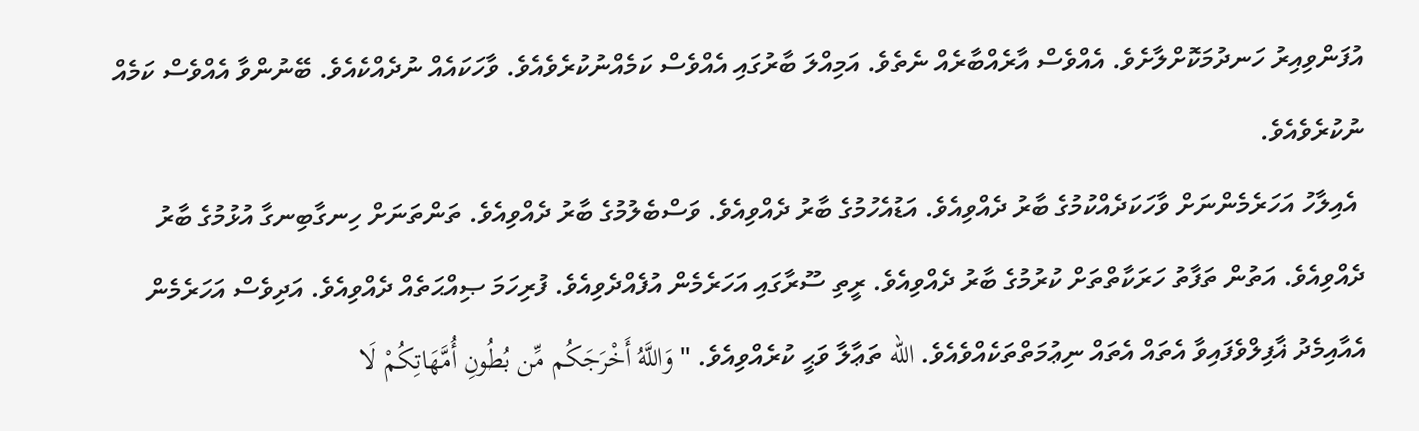އުފަންވިއިރު ހަނދުމަކޮށްލާށެވެ. އެއްވެސް އާރެއްބާރެއް ނެތެވެ. އަމިއްލަ ބާރުގައި އެއްވެސް ކަމެއްނުކުރެވެއެވެ. ވާހަކައެއް ނުދެއްކެއެވެ. ބޭނުންވާ އެއްވެސް ކަމެއް ނުކުރެވެއެވެ.
 އެއިލާހު އަހަރެމެންނަށް ވާހަކަދެއްކުމުގެ ބާރު ދެއްވިއެވެ. އަޑުއެހުމުގެ ބާރު ދެއްވިއެވެ. ވަސްބެލުމުގެ ބާރު ދެއްވިއެވެ. ތަންތަނަށް ހިނގާބިނގާ އުޅުމުގެ ބާރު ދެއްވިއެވެ. އަތުން ތަފާތު ހަރަކާތްތަށް ކުރުމުގެ ބާރު ދެއްވިއެވެ. ރީތި ސޫރާގައި އަހަރެމެން އުފެއްދެވިއެވެ. ފުރިހަމަ ޞިއްޙަތެއް ދެއްވިއެވެ. އަދިވެސް އަހަރެމެން އެއާއިމެދު ޣާފިލްވެފައިވާ އެތައް އެތައް ނިޢުމަތްތަކެއްވެއެވެ. الله ތަޢާލާ ވަޙީ ކުރެއްވިއެވެ. " وَاللَّهُ أَخْرَجَكُم مِّن بُطُونِ أُمَّهَاتِكُمْ لَا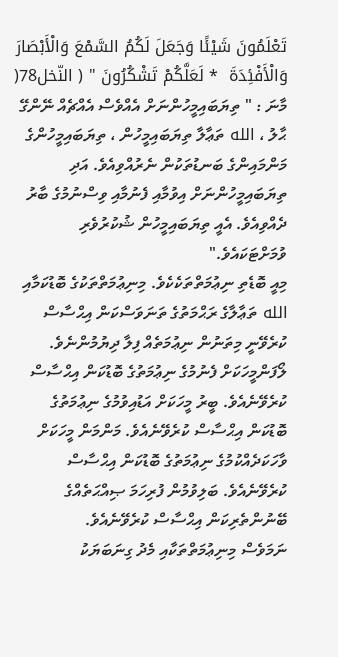تَعْلَمُونَ شَيْئًا وَجَعَلَ لَكُمُ السَّمْعَ وَالْأَبْصَارَ وَالْأَفْئِدَةَ  * لَعَلَّكُمْ تَشْكُرُونَ " ( النّخل78(
މާނަ : " ތިޔަބައިމީހުންނަށް އެއްވެސް އެއްޗެއް ނޭންގޭ ޙާލު ، الله ތަޢާލާ ތިޔަބައިމީހުން ، ތިޔަބައިމީހުންގެ މަންމައިންގެ ބަނޑުތަކުން ނެރުއްވިއެވެ. އަދި ތިޔަބައިމީހުންނަށް އިވުމާއި ފެނުމާއި ވިސްނުމުގެ ބާރު ދެއްވިއެވެ. އެއީ ތިޔަބައިމީހުން ޝުކުރުވެރި ވުމަށްޓަކައެވެ."
މިއީ ބޮޑެތި ނިޢުމަތްތަކެކެވެ. މިނިޢުމަތްތަކުގެ ބޮޑުކަމާއި الله ތަޢާލާގެ ރަޙްމަތުގެ ތަނަވަސްކަން އިޙްސާސް ކުރެވޭނީ މިތަނުން ނިޢުމަތެއް ފިލާ ދިޔުމުންނެވެ. ލޯފަންމީހަކަށް ފެނުމުގެ ނިޢުމަތުގެ ބޮޑުކަން އިޙްސާސް ކުރެވޭނެއެވެ. ބީރު މީހަކަށް އަޑުއިވުމުގެ ނިޢުމަތުގެ ބޮޑުކަން އިޙްސާސް ކުރެވޭނެއެވެ. މަންމަން މީހަކަށް ވާހަކަދެއްކުމުގެ ނިޢުމަތުގެ ބޮޑުކަން އިޙްސާސް ކުރެވޭނެއެވެ. ބަލިވުމުން ފުރިހަމަ ޞިއްޙަތެއްގެ ބޭނުންތެރިކަން އިޙްސާސް ކުރެވޭނެއެވެ.
ނަމަވެސް މިނިޢުމަތްތަކާއި މެދު ގިނަބަޔަކު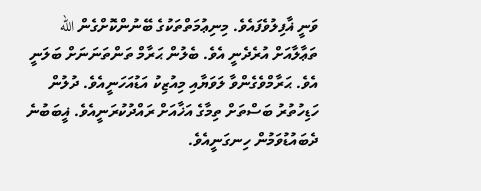ވަނީ ޣާފިލުވެފައެވެ. މިނިޢުމަތްތަކުގެ ބޭނުންކޮށްގެން الله ތަޢާލާއަށް އުރެދެނީ އެވެ. ބެލުން ޙަރާމް ތަންތަނަނަށް ބަލަނީ އެވެ. ޙަރާމްވެގެންވާ ލަވަޔާއި މިއުޒިކު އަޑުއަހަނީއެވެ. ދުލުން ހަޑިހުތުރު ބަސްތަށް ތިމާގެ އަޚާއަށް ރައްދުކުރަނީއެވެ. ޣީބަބުނެ ދެބައުޑުވަމުން ހިނގަނީއެވެ.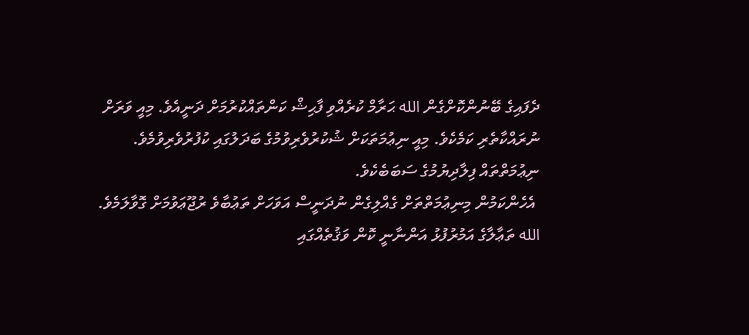ދެފައިގެ ބޭނުންކޮށްގެން الله ޙަރާމް ކުރެއްވި ފާޙިޝް ކަންތައްކުރުމަށް ދަނީއެވެ. މިއީ ވަރަށް ނުރައްކާތެރި ކަމެކެވެ. މިއީ ނިޢުމަތަކަށް ޝުކުރުވެރިވުމުގެ ބަދަލުގައި ކުފުރުވެރިވުމެވެ. ނިޢުމަތްތައް ފިލާދިޔުމުގެ ސަބަބެކެވެ.
 އެހެންކަމުން މިނިޢުމަތްތަށް ގެއްލިގެން ނުދަނީސް އަވަހަށް ތަޢުބާވެ ރުޖޫޢަވުމަށް ގޮވާލަމެވެ. الله ތަޢާލާގެ އަމުރުފުޅު އަންނާނީ ކޮން ވަޤުތެއްގައި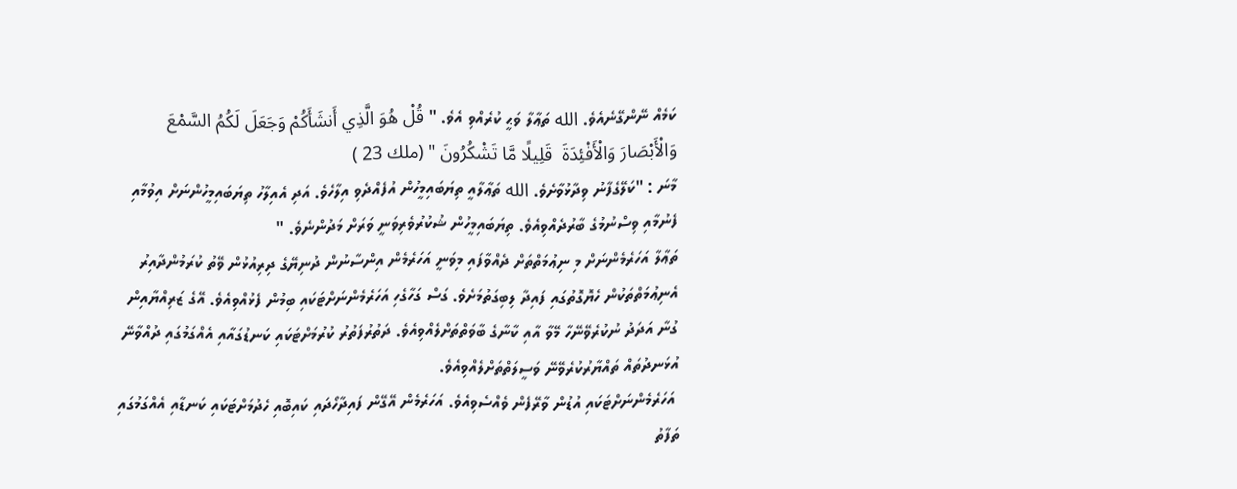ކަމެއް ނޭންގޭނެއެވެ. الله ތަޢާލާ ވަޙީ ކުރެއްވި އެވެ. " قُلْ هُوَ الَّذِي أَنشَأَكُمْ وَجَعَلَ لَكُمُ السَّمْعَ وَالْأَبْصَارَ وَالْأَفْئِدَةَ  قَلِيلًا مَّا تَشْكُرُونَ " (ملك 23 )
މާނަ : "ކަލޭގެފާނު ވިދާޅުވާށެވެ. الله ތަޢާލާއީ ތިޔަބައިމީހުން އުފެއްދެވި އިލާހެވެ. އަދި އެއިލާހު ތިޔަބައިމީހުންނަށް އިވުމާއި ފެނުމާއި ވިސްނުމުގެ ބާރުދެއްވިއެވެ. ތިޔަބައިމީހުން ޝުކުރުވެރިވަނީ ވަރަށް މަދުންނެވެ. "
ތަޢާލާ އަހަރެމެންނަށް މި ނިޢުމަތްތަށް ދެއްވާފައި މިވަނީ އަހަރެމެން އިންސާނުން ދުނިޔޭގެ ދިރިއުޅުން ވޭތު ކުރަމުންދާއިރު އެނިޢުމަތްތަކުން ހެޔޮގޮތުގައި ފައިދާ ލިބިގަތުމަށެވެ. ގަސް ގަހާގެހި އަހަރެމެންނަށްޓަކައި ބިމުން ފެޅުއްވިއެވެ. އޭގެ ޒަރިއްޔާއިން ގުނާ އަދަދު ނުކުރެވޭނޭހާ މޭވާ އާއި ކާނާގެ ބާވަތްތަށްލެއްވިއެވެ. ދަތުރުފަތުރު ކުރުމަށްޓަކައި ކަނޑުގައާއި އެއްގަމުގައި ދުއްވާނޭ އުޅަނދުތައް ތައްޔާރުކުރެވޭނޭ ވަސީލަތްތަށްލެއްވިއެވެ.
 އަހަރެމެންނަށްޓަކައި އުޑުން ވާރޭފެން ވެއްސެވިއެވެ. އަހަރެމެން އޭގޭން ފައިދާހޯދައި ކައިބޮއި ހެދުމަށްޓަކައި ކަނޑާއި އެއްގަމުގައި ތަފާތު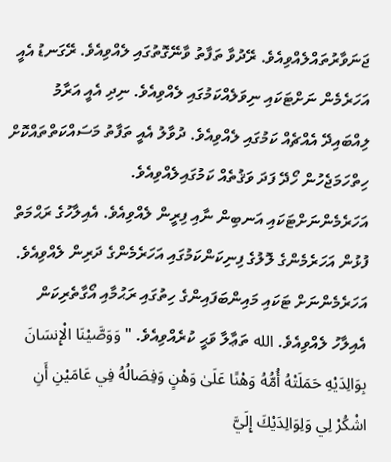ޖަނަވާރުތައްލެއްވިއެވެ. ރޭދުވާ ތަފާތު ވާނޭގޮތުގައި ލެއްވިއެވެ. ރޭގަނޑު އެއީ އަހަރެމެން ނަށްޓަކައި ނިވަލެއްކަމުގައި ލެއްވިއެވެ. ނިދި އެއީ އަރާމު ލިއްބައިދޭ އެއްޗެއް ކަމުގައި ލެއްވިއެވެ. ދުވާލު އެއީ ތަފާތު މަސައްކަތްތައްކޮށް ހިތްހަމަޖެހުން ހޯދޭ ފަދަ ވަޤުތެއް ކަމުގައިލެއްވިއެވެ.
އަހަރެމެންނަށްޓަކައި އަނބިން ނާއި ފިރީން ލެއްވިއެވެ. އެއިލާހުގެ ރަޙްމަތް ފުޅުން އަހަރެމެންގެ ލޮލުގެ ފިނިކަންކަމުގައި އަހަރެމެންގެ ދަރިން ލެއްވިއެވެ. އަހަރެމެންނަށް ޓަކައި މައިންބަފައިންގެ ހިތުގައި ރަޙުމާއި އޯގާތެރިކަން އެއިލާހު ލެއްވިއެވެ. الله ތަޢާލާ ވަޙީ ކުރެއްވިއެވެ. " وَوَصَّيْنَا الْإِنسَانَ بِوَالِدَيْهِ حَمَلَتْهُ أُمُّهُ وَهْنًا عَلَىٰ وَهْنٍ وَفِصَالُهُ فِي عَامَيْنِ أَنِ اشْكُرْ لِي وَلِوَالِدَيْكَ إِلَيَّ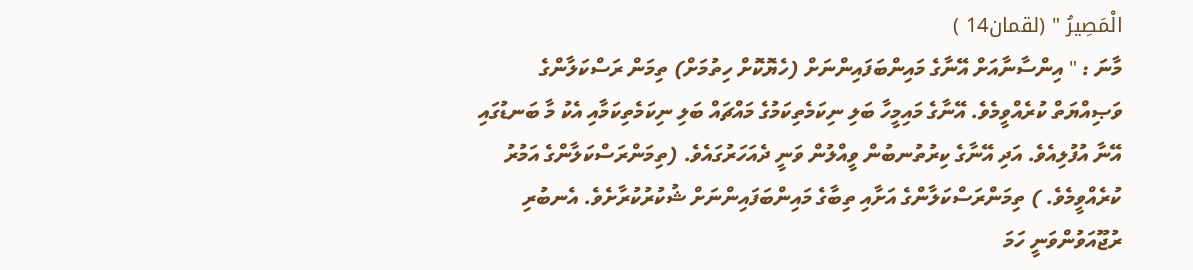الْمَصِيرُ " (لقمان14 )
މާނަ : " އިންސާނާއަށް އޭނާގެ މައިންބަފައިންނަށް (ހެޔޮކޮށް ހިތުމަށް) ތިމަން ރަސްކަލާންގެ ވަޞިއްޔަތް ކުރެއްވީމެވެ. އޭނާގެ މައިމީހާ ބަލި ނިކަމެތިކަމުގެ މައްޗައް ބަލި ނިކަމެތިކަމާއި އެކު މާ ބަނޑުގައި އޭނާ އުފުލިއެވެ. އަދި އޭނާގެ ކިރުތުނބުން ވީއްލުން ވަނީ ދެއަހަރުގައެވެ. (ތިމަންރަސްކަލާންގެ އަމުރު ކުރެއްވީމެވެ. ) ތިމަންރަސްކަލާންގެ އަށާއި ތިބާގެ މައިންބަފައިންނަށް ޝުކުރުކުރާށެވެ. އެނބުރި ރުޖޫއަވުންވަނީ ހަމަ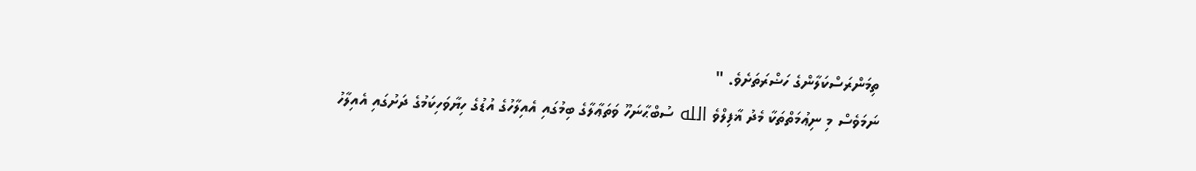ތިމަންރަސްކަލާންގެ ހަޟްރަތަށެވެ. "
ނަމަވެސް މި ނިޢުމަތްތަކާ މެދު ޣާފިލްވެ الله ސުބްޙާނަހޫ ވަތަޢާލާގެ ބިމުގައި އެއިލާހުގެ އުޑުގެ ހިޔާވަހިކަމުގެ ދަށުގައި އެއިލާހު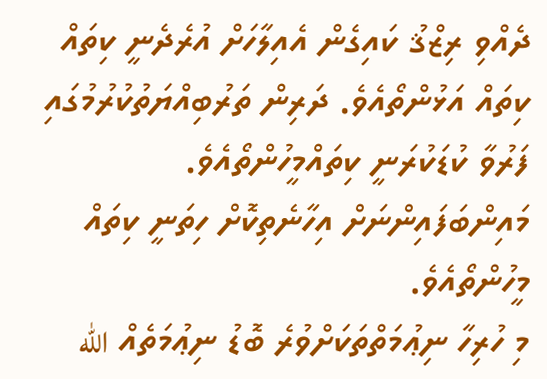ދެއްވި ރިޒްޤު ކައިގެން އެއިލާހަށް އުރެދެނީ ކިތައް ކިތައް އަޅުންތޯއެވެ. ދަރިން ތަރުބިއްޔަތުކުރުމުގައި ފަރުވާ ކުޑަކުރަނީ ކިތައްމީހުންތޯއެވެ. މައިންބަފައިންނަށް އިހާނެތިކޮށް ހިތަނީ ކިތައް މީހުންތޯއެވެ.
މި ހުރިހާ ނިޢުމަތްތަކަށްވުރެ ބޮޑު ނިޢުމަތެއް الله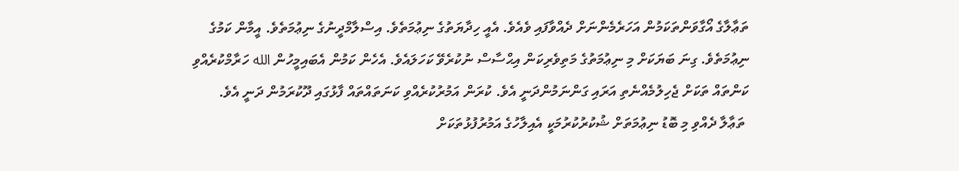ތަޢާލާގެ އޯގާވަންތަކަމުން އަހަރެމެންނަށް ދެއްވާފައި ވެއެވެ. އެއީ ހިދާޔަތުގެ ނިޢުމަތެވެ. އިސްލާމްދީނުގެ ނިޢުމަތެވެ. އީމާން ކަމުގެ ނިޢުމަތެވެ. ގިނަ ބަޔަކަށް މި ނިޢުމަތުގެ މަތިވެރިކަން އިޙްސާސް ނުކުރެވޭ ކަހަލައެވެ. އެހެން ކަމުން އެބައިމީހުން الله ހަރާމްކުރެއްވި ކަންތައް ތަކަށް ޖެހިލުމެއްނެތި އަރައި ގަންނަމުންދަނީ އެވެ. ކުރަން އަމުރުކުރެއްވި ކަނަތައްތައް ފާޅުގައި ދޫކުރަމުން ދަނީ އެވެ.
 ތަޢާލާ ދެއްވި މި ބޮޑު ނިޢުމަތަށް ޝުކުރުކުރުމަކީ އެއިލާހުގެ އަމުރުފުޅުތަކަށް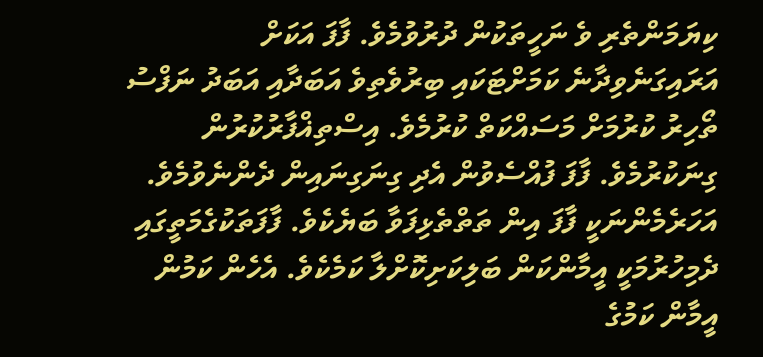ކިޔަމަންތެރި ވެ ނަހީތަކުން ދުރުވުމެވެ. ފާފަ އަކަށް އަރައިގަނެވިދާނެ ކަމަށްޓަކައި ބިރުވެތިވެ އަބަދާއި އަބަދު ނަފްސު ތޯހިރު ކުރުމަށް މަސައްކަތް ކުރުމެވެ. އިސްތިޣްފާރުކުރުން ގިނަކުރުމެވެ. ފާފަ ފުއްސެވުން އެދި ގިނަގިނައިން ދެންނެވުމެވެ.
އަހަރެމެންނަކީ ފާފަ އިން ތަތްތެޅިފަވާ ބަޔެކެވެ. ފާފަތަކުގެމަތީގައި ދެމިހުރުމަކީ އީމާންކަން ބަލިކަށިކޮށްލާ ކަމެކެވެ. އެހެން ކަމުން އީމާން ކަމުގެ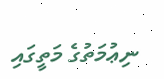ނިޢުމަތުގެ މަތީގައި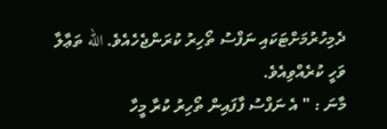ދެމިހުރުމަށްޓަކައި ނަފްސު ތޯހިރު ކުރަންޖެހެއެވެ. الله ތަޢާލާ ވަހީ ކުރެއްވިއެވެ.
މާނަ : " އެ ނަފްސު ފާފައިން ތޯހިރު ކުރާ މީހާ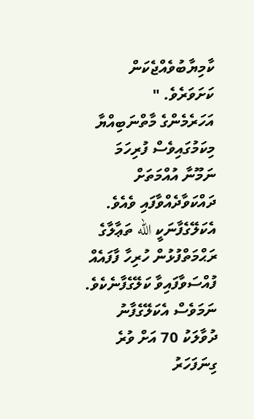ކާމިޔާބުވެއްޖެކަން ކަށަވަރެވެ. "
އަހަރެމެންގެ މާތްނަބިއްޔާ މިކަމުގައިވެސް ފުރިހަމަ ނަމޫނާ އުއްމަތަށް ދައްކަވާދެއްވާފައި ވެއެވެ. އެކަލޭގެފާނަކީ الله ތަޢާލާގެ ރަޙްމަތްފުޅުން ހުރިހާ ފާފައެއް ފުއްސަވާފައިވާ ކަލޭގެފާނެކެވެ. ނަމަވެސް އެކަލޭގެފާނު ދުވާލަކު 70 އަށް ވުރެ ގިނަފަހަރު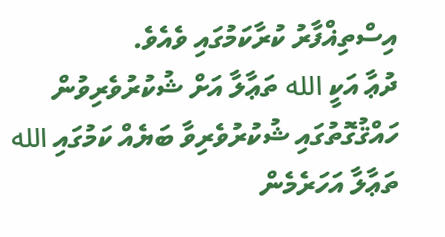އިސްތިޣްފާރު ކުރާކަމުގައި ވެއެވެ.
ދުޢާ އަކީ الله ތަޢާލާ އަށް ޝުކުރުވެރިވުން ހައްޤުގޮތުގައި ޝުކުރުވެރިވާ ބަޔެއް ކަމުގައި الله ތަޢާލާ އަހަރެމެން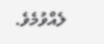ލެއްވުމެވެ.